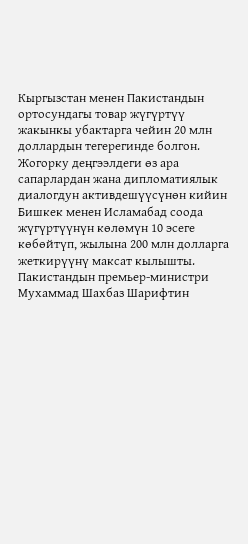Кыргызстан менен Пакистандын ортосундагы товар жүгүртүү жакынкы убактарга чейин 20 млн доллардын тегерегинде болгон. Жогорку деңгээлдеги өз ара сапарлардан жана дипломатиялык диалогдун активдешүүсүнөн кийин Бишкек менен Исламабад соода жүгүртүүнүн көлөмүн 10 эсеге көбөйтүп, жылына 200 млн долларга жеткирүүнү максат кылышты.
Пакистандын премьер-министри Мухаммад Шахбаз Шарифтин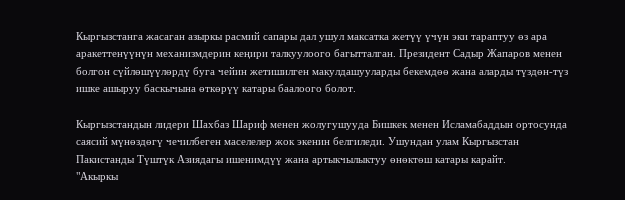Кыргызстанга жасаган азыркы расмий сапары дал ушул максатка жетүү үчүн эки тараптуу өз ара аракеттенүүнүн механизмдерин кеңири талкуулоого багытталган. Президент Садыр Жапаров менен болгон сүйлөшүүлөрдү буга чейин жетишилген макулдашууларды бекемдөө жана аларды түздөн-түз ишке ашыруу баскычына өткөрүү катары баалоого болот.

Кыргызстандын лидери Шахбаз Шариф менен жолугушууда Бишкек менен Исламабаддын ортосунда саясий мүнөздөгү чечилбеген маселелер жок экенин белгиледи. Ушундан улам Кыргызстан Пакистанды Түштүк Азиядагы ишенимдүү жана артыкчылыктуу өнөктөш катары карайт.
"Акыркы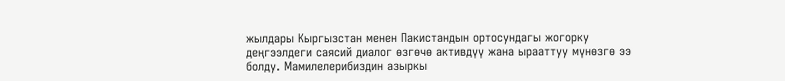жылдары Кыргызстан менен Пакистандын ортосундагы жогорку деңгээлдеги саясий диалог өзгөчө активдүү жана ырааттуу мүнөзгө ээ болду. Мамилелерибиздин азыркы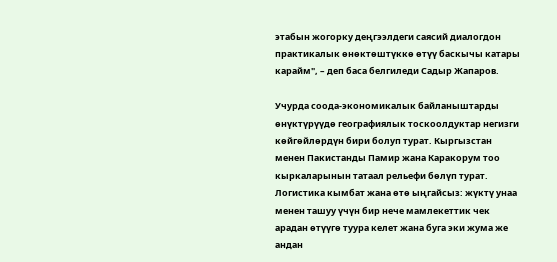этабын жогорку деңгээлдеги саясий диалогдон практикалык өнөктөштүккө өтүү баскычы катары карайм", – деп баса белгиледи Садыр Жапаров.

Учурда соода-экономикалык байланыштарды өнүктүрүүдө географиялык тоскоолдуктар негизги көйгөйлөрдүн бири болуп турат. Кыргызстан менен Пакистанды Памир жана Каракорум тоо кыркаларынын татаал рельефи бөлүп турат. Логистика кымбат жана өтө ыңгайсыз: жүктү унаа менен ташуу үчүн бир нече мамлекеттик чек арадан өтүүгө туура келет жана буга эки жума же андан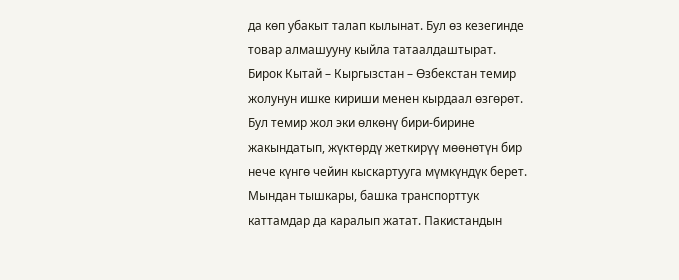да көп убакыт талап кылынат. Бул өз кезегинде товар алмашууну кыйла татаалдаштырат.
Бирок Кытай – Кыргызстан – Өзбекстан темир жолунун ишке кириши менен кырдаал өзгөрөт. Бул темир жол эки өлкөнү бири-бирине жакындатып, жүктөрдү жеткирүү мөөнөтүн бир нече күнгө чейин кыскартууга мүмкүндүк берет. Мындан тышкары, башка транспорттук каттамдар да каралып жатат. Пакистандын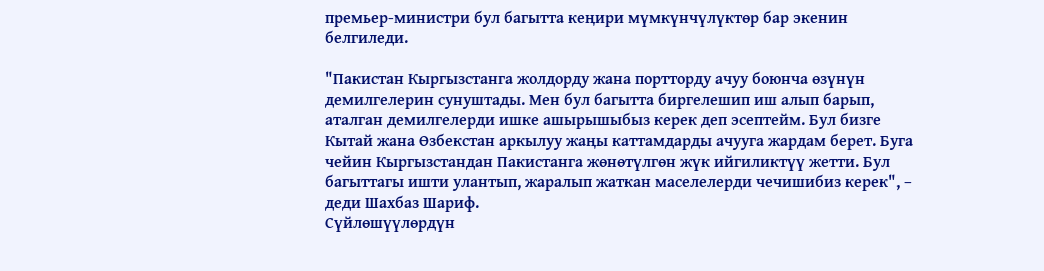премьер-министри бул багытта кеңири мүмкүнчүлүктөр бар экенин белгиледи.

"Пакистан Кыргызстанга жолдорду жана портторду ачуу боюнча өзүнүн демилгелерин сунуштады. Мен бул багытта биргелешип иш алып барып, аталган демилгелерди ишке ашырышыбыз керек деп эсептейм. Бул бизге Кытай жана Өзбекстан аркылуу жаңы каттамдарды ачууга жардам берет. Буга чейин Кыргызстандан Пакистанга жөнөтүлгөн жүк ийгиликтүү жетти. Бул багыттагы ишти улантып, жаралып жаткан маселелерди чечишибиз керек", – деди Шахбаз Шариф.
Сүйлөшүүлөрдүн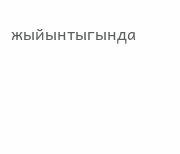жыйынтыгында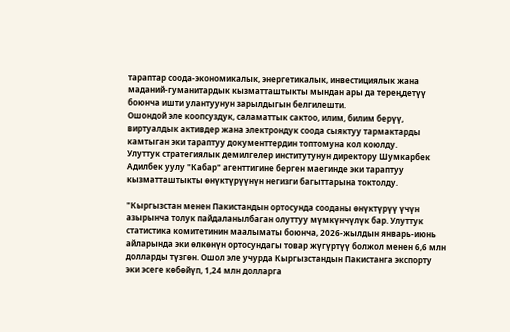тараптар соода-экономикалык, энергетикалык, инвестициялык жана маданий-гуманитардык кызматташтыкты мындан ары да тереңдетүү боюнча ишти улантуунун зарылдыгын белгилешти.
Ошондой эле коопсуздук, саламаттык сактоо, илим, билим берүү, виртуалдык активдер жана электрондук соода сыяктуу тармактарды камтыган эки тараптуу документтердин топтомуна кол коюлду.
Улуттук стратегиялык демилгелер институтунун директору Шумкарбек Адилбек уулу "Кабар" агенттигине берген маегинде эки тараптуу кызматташтыкты өнүктүрүүнүн негизги багыттарына токтолду.

"Кыргызстан менен Пакистандын ортосунда сооданы өнүктүрүү үчүн азырынча толук пайдаланылбаган олуттуу мүмкүнчүлүк бар. Улуттук статистика комитетинин маалыматы боюнча, 2026-жылдын январь-июнь айларында эки өлкөнүн ортосундагы товар жүгүртүү болжол менен 6,6 млн долларды түзгөн. Ошол эле учурда Кыргызстандын Пакистанга экспорту эки эсеге көбөйүп, 1,24 млн долларга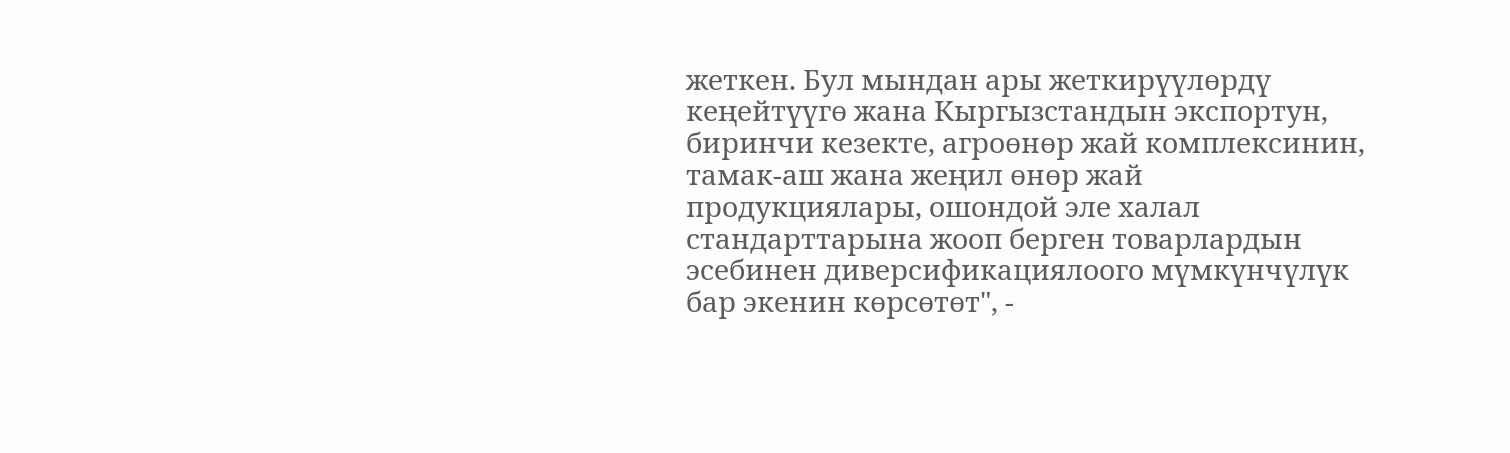жеткен. Бул мындан ары жеткирүүлөрдү кеңейтүүгө жана Кыргызстандын экспортун, биринчи кезекте, агроөнөр жай комплексинин, тамак-аш жана жеңил өнөр жай продукциялары, ошондой эле халал стандарттарына жооп берген товарлардын эсебинен диверсификациялоого мүмкүнчүлүк бар экенин көрсөтөт", -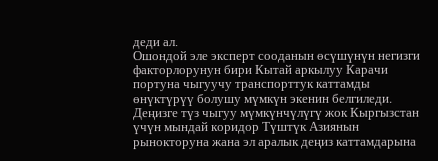деди ал.
Ошондой эле эксперт сооданын өсүшүнүн негизги факторлорунун бири Кытай аркылуу Карачи портуна чыгуучу транспорттук каттамды өнүктүрүү болушу мүмкүн экенин белгиледи. Деңизге түз чыгуу мүмкүнчүлүгү жок Кыргызстан үчүн мындай коридор Түштүк Азиянын рынокторуна жана эл аралык деңиз каттамдарына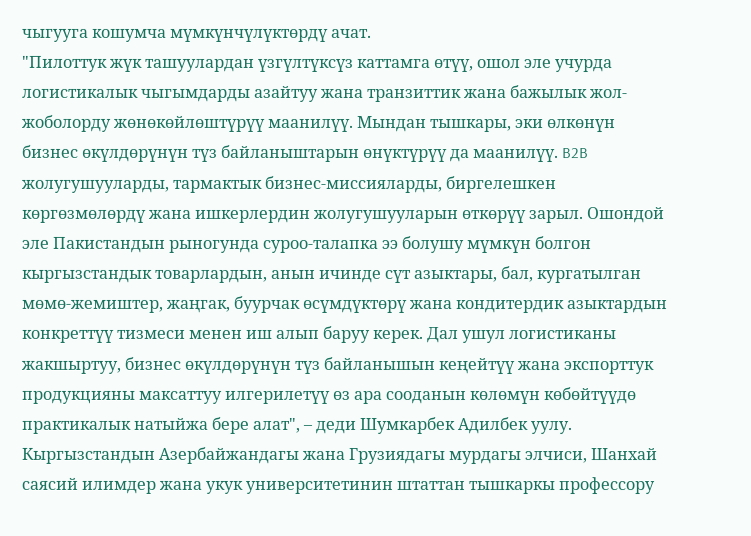чыгууга кошумча мүмкүнчүлүктөрдү ачат.
"Пилоттук жүк ташуулардан үзгүлтүксүз каттамга өтүү, ошол эле учурда логистикалык чыгымдарды азайтуу жана транзиттик жана бажылык жол-жоболорду жөнөкөйлөштүрүү маанилүү. Мындан тышкары, эки өлкөнүн бизнес өкүлдөрүнүн түз байланыштарын өнүктүрүү да маанилүү. B2B жолугушууларды, тармактык бизнес-миссияларды, биргелешкен көргөзмөлөрдү жана ишкерлердин жолугушууларын өткөрүү зарыл. Ошондой эле Пакистандын рыногунда суроо-талапка ээ болушу мүмкүн болгон кыргызстандык товарлардын, анын ичинде сүт азыктары, бал, кургатылган мөмө-жемиштер, жаңгак, буурчак өсүмдүктөрү жана кондитердик азыктардын конкреттүү тизмеси менен иш алып баруу керек. Дал ушул логистиканы жакшыртуу, бизнес өкүлдөрүнүн түз байланышын кеңейтүү жана экспорттук продукцияны максаттуу илгерилетүү өз ара сооданын көлөмүн көбөйтүүдө практикалык натыйжа бере алат", – деди Шумкарбек Адилбек уулу.
Кыргызстандын Азербайжандагы жана Грузиядагы мурдагы элчиси, Шанхай саясий илимдер жана укук университетинин штаттан тышкаркы профессору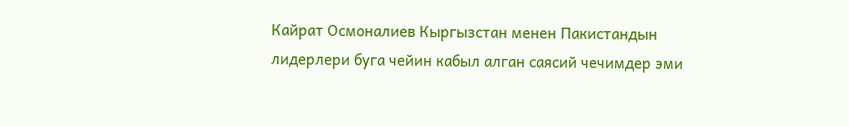Кайрат Осмоналиев Кыргызстан менен Пакистандын лидерлери буга чейин кабыл алган саясий чечимдер эми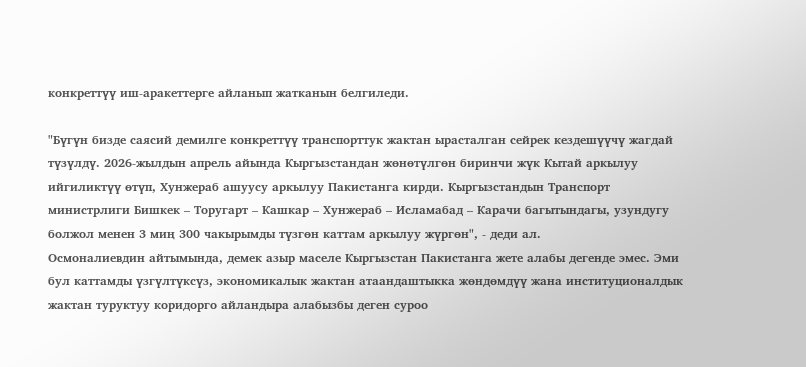конкреттүү иш-аракеттерге айланып жатканын белгиледи.

"Бүгүн бизде саясий демилге конкреттүү транспорттук жактан ырасталган сейрек кездешүүчү жагдай түзүлдү. 2026-жылдын апрель айында Кыргызстандан жөнөтүлгөн биринчи жүк Кытай аркылуу ийгиликтүү өтүп, Хунжераб ашуусу аркылуу Пакистанга кирди. Кыргызстандын Транспорт министрлиги Бишкек – Торугарт – Кашкар – Хунжераб – Исламабад – Карачи багытындагы, узундугу болжол менен 3 миң 300 чакырымды түзгөн каттам аркылуу жүргөн", - деди ал.
Осмоналиевдин айтымында, демек азыр маселе Кыргызстан Пакистанга жете алабы дегенде эмес. Эми бул каттамды үзгүлтүксүз, экономикалык жактан атаандаштыкка жөндөмдүү жана институционалдык жактан туруктуу коридорго айландыра алабызбы деген суроо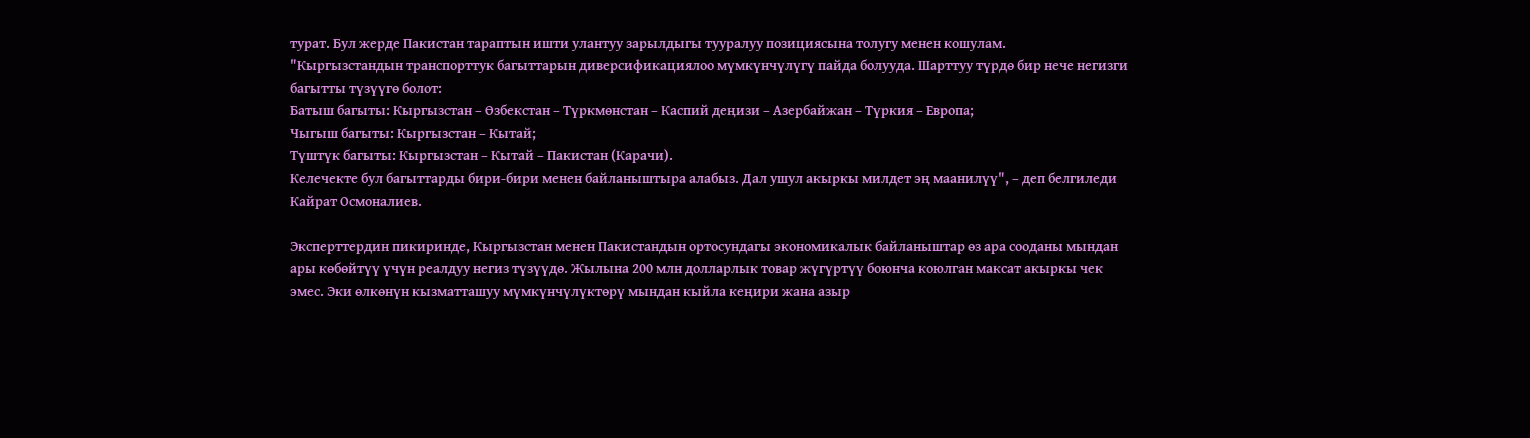турат. Бул жерде Пакистан тараптын ишти улантуу зарылдыгы тууралуу позициясына толугу менен кошулам.
"Кыргызстандын транспорттук багыттарын диверсификациялоо мүмкүнчүлүгү пайда болууда. Шарттуу түрдө бир нече негизги багытты түзүүгө болот:
Батыш багыты: Кыргызстан – Өзбекстан – Түркмөнстан – Каспий деңизи – Азербайжан – Түркия – Европа;
Чыгыш багыты: Кыргызстан – Кытай;
Түштүк багыты: Кыргызстан – Кытай – Пакистан (Карачи).
Келечекте бул багыттарды бири-бири менен байланыштыра алабыз. Дал ушул акыркы милдет эң маанилүү", – деп белгиледи Кайрат Осмоналиев.

Эксперттердин пикиринде, Кыргызстан менен Пакистандын ортосундагы экономикалык байланыштар өз ара сооданы мындан ары көбөйтүү үчүн реалдуу негиз түзүүдө. Жылына 200 млн долларлык товар жүгүртүү боюнча коюлган максат акыркы чек эмес. Эки өлкөнүн кызматташуу мүмкүнчүлүктөрү мындан кыйла кеңири жана азыр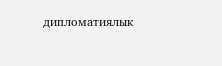дипломатиялык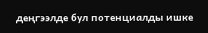деңгээлде бул потенциалды ишке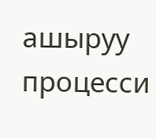ашыруу процесси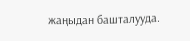жаңыдан башталууда.